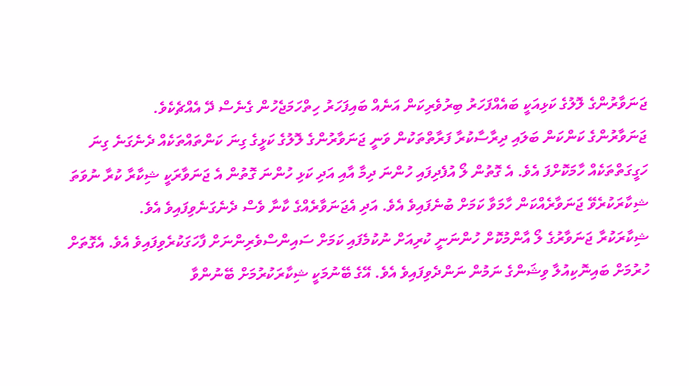ޖަނަވާރުންގެ ލޮލުގެ ކަޅިއަކީ ބައެއްފަހަރު ބިރުވެރިކަން އަނެއް ބައިފަހަރު ހިތްހަމަޖެހުން ގެނެސް ދޭ އެއްޗެކެވެ.
ޖަނަވާރުންގެ ކަންކަން ބަލައި ދިރާސާކުރާ ފަރާތްތަކުން ވަނީ ޖަނަވާރުންގެ ލޮލުގެ ކަޅީގެ ގިނަ ކަންތައްތަކެއް ދެނެގަނެ ގިނަ ހަގީގަތްތަކެއް ހާމަކޮށްފަ އެވެ. އެ ގޮތުން ލޯ އުފެދިފައި ހުންނަ ދިމާ އާއި އަދި ކަޅި ހުންނަ ގޮތުން އެ ޖަނަވާރަކީ ޝިކާރާ ކުރާ ނުވަތަ ޝިކާރަކުރެވޭ ޖަނަވާރެއްކަން ހާމަވާ ކަމަށް ބުނެފައިވެ އެވެ. އަދި އެޖަނަވާރެއްގެ ކާނާ ވެސް ދެނެގަނެވިފައިވެ އެވެ.
ޝިކާރަކުރާ ޖަނަވާރުގެ ލޯ އާންމުކޮށް ހުންނަނީ ކުރިއަށް ނުކުމެފައި ކަމަށް ސައިންސްވެރިންނަށް ފާހަގަކުރެވިފައިވެ އެވެ. އެގޮތަށް ހުރުމަށް ބައިނޮކިއުލާ ވިޝަންގެ ނަމުން ނަންދެވިފައިވެ އެވެ. އޭގެ ބޭނުމަކީ ޝިކާރަކުރުމަށް ބޭނުންވާ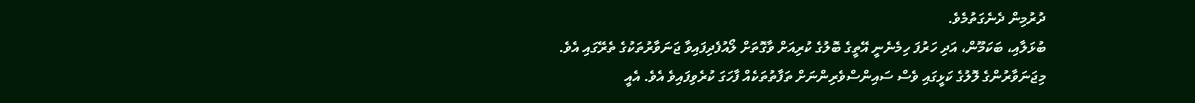ދުރުމިން ދެނެގަތުމެވެ.
ބުޅަލާއި، ބަކަމޫން، އަދި ހަރުފަ ހިމެނެނީ އޭތީގެ ބޮލުގެ ކުރިއަށް ވާގޮތަށް ލޯއުފެދިފައިވާ ޖަނަވާރުތަކުގެ ތެރޭގައި އެވެ. މިޖަނަވާރުންގެ ލޮލުގެ ކަޅީގައި ވެސް ސައިންސްވެރިންނަށް ތަފާތުތަކެއް ފާހަގަ ކުރެވިފައިވެ އެވެ. އެއީ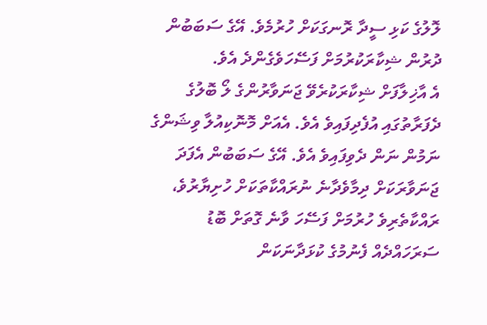ލޮލުގެ ކަޅި ސީދާ ރޮނގަކަށް ހުރުމެވެ. އޭގެ ސަބަބުން ދުރުން ޝިކާރަކުރުމަށް ފަސޭހަވެގެންދެ އެވެ.
އެ އާޚިލާފަށް ޝިކާރަކުރެވޭ ޖަނަވާރުންގެ ލޯ ބޮލުގެ ދެފަރާތުގައި އުފެދިފައިވެ އެވެ. އެއަށް މޮނޮކިއުލާ ވިޝަންގެ ނަމުން ނަން ދެވިފައިވެ އެވެ. އޭގެ ސަބަބުން އެފަދަ ޖަނަވާރަކަށް ދިމާވެދާނެ ނުރައްކާތަކަށް ހުށިޔާރުވެ، ރައްކާތެރިވެ ހުރުމަށް ފަސޭހަ ވާނެ ގޮތަށް ބޮޑު ސަރަހައްދެއް ފެނުމުގެ ކުޅަދާނަކަން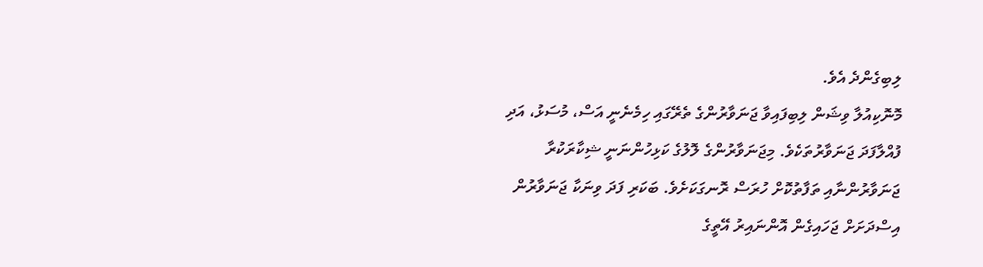ލިބިގެންދެ އެވެ.
މޮނޮކިއުލާ ވިޝަން ލިބިފައިވާ ޖަނަވާރުންގެ ތެރޭގައި ހިމެނެނީ އަސް، މުސަޅު، އަދި ފުއްލާފަދަ ޖަނަވާރުތަކެވެ. މިޖަނަވާރުންގެ ލޮލުގެ ކަޅިހުންނަނީ ޝިކާރަކުރާ ޖަނަވާރުންނާއި ތަފާތުކޮށް ހުރަސް ރޮނގަކަށެވެ. ބަކަރި ފަދަ ވިނަކާ ޖަނަވާރުން އިސްދަށަށް ޖަހައިގެން އޮންނައިރު އޭތީގެ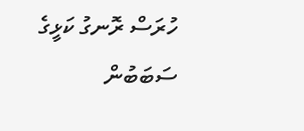ހުރަސް ރޮނގު ކަޅީގެ ސަބަބުން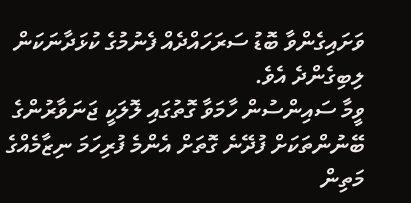ވަށައިގެންވާ ބޮޑު ސަރަހައްދެއް ފެނުމުގެ ކުޅަދާނަކަން ލިބިގެންދެ އެވެ.
ވީމާ ސައިންސުން ހާމަވާ ގޮތުގައި ލޮލަކީ ޖަނަވާރުންގެ ބޭނުންތަކަށް ފުދޭނެ ގޮތަށް އެންމެ ފުރިހަމަ ނިޒާމެއްގެ މަތިން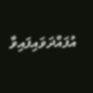އުފައްދަވައިފައިވާ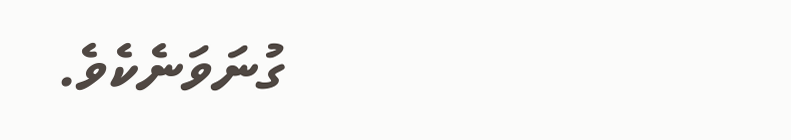ގުނަވަނެކެވެ.